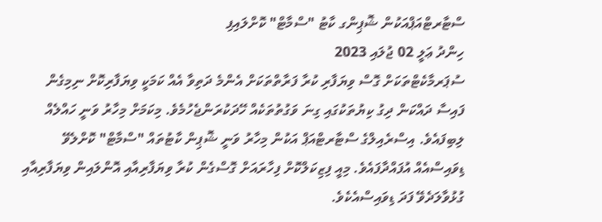ސްޓާރޓްއަޕްއަކުން ޝޮޕިންގ ކާޓު "ސްމާޓް" ކޮށްލައިފި
ހިންދު ޢަލީ 02 ޖުލައި 2023
ސުޕަރމާކެޓްތަކަށް ގޮސް ވިޔަފާރި ކުރާ ފަރާތްތަކަށް އެންމެ ދަތިވާ އެއް ކަމަކީ ވިޔަފާރިކޮށް ނިމިގެން ފައިސާ ދައްކަން ދިގު ކިޔުތަކުގައި ގިނަ ވަގުތުތަކެއް ހޭދަކުރަންޖެހުމެވެ. މިކަމަށް މިހާރު ވަނީ ހައްލެއް ލިބިފައެވެ. އިސްރެއިލްގެ ސްޓާރޓްއަޕް އަކުން މިހާރު ވަނީ ޝޮޕިން ކާޓުތައް "ސްމާޓް" ކޮށްލެވޭ ޑިވައިސްއެއް އުފައްދާފައެވެ. މިއީ ފިޒިކަލްކޮށް ފިހާރައަށް ގޮސްގެން ކުރާ ވިޔަފާރިއާއި އޮންލައިން ވިޔަފާރިއާއި ގުޅުވާލަދެވޭ ފަދަ ޑިވައިސްއެކެވެ.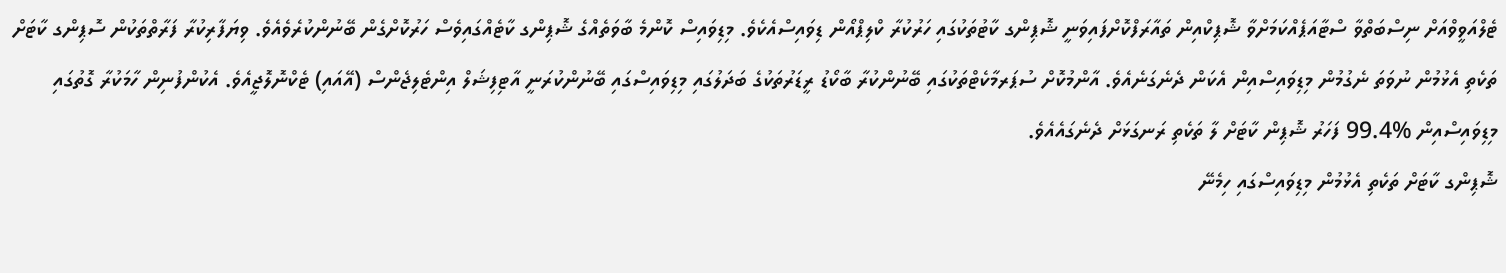ޓެލްއަވީވްއަށް ނިސްބަތްވާ ސްޓާއަޕެއްކަމަށްވާ ޝޮޕިކްއިން ތައާރަފްކޮށްފައިވަނީ ޝޮޕިންގ ކާޓުތަކުގައި ހަރުކުރާ ކްލިޕްއޯން ޑިވައިސްއެކެވެ. މިޑިވައިސް ކޮންމެ ބާވަތެއްގެ ޝޮޕިންގ ކާޓެއްގައިވެސް ހަރުކޮށްގެން ބޭނުންކުރެވެއެވެ. ވިޔަފާރިކުރާ ފަރާތްތަކުން ސޮޕިންގ ކާޓަށް ތަކެތި އެޅުމުން ނުވަތަ ނެގުމުން މިޑިވައިސްއިން އެކަން ދެނެގަނެއެވެ. އާންމުކޮށް ސުޕަރމާކެޓްތަކުގައި ބޭނުންކުރާ ބާކޯޑު ރީޑަރުތަކުގެ ބަދަލުގައި މިޑިވައިސްގައި ބޭނުންކުރަނީ އާޓިފިޝަލް އިންޓެލިޖެންސް (އޭއައި) ޓެކްނޮލޮޖީއެވެ. އެކުންފުނިން ހާމަކުރާ ގޮތުގައި މިޑިވައިސްއިން %99.4 ފަހަރު ޝޮޕިން ކާޓަށް ލާ ތަކެތި ރަނގަޅަށް ދެނެގައެއެވެ.
ޝޮޕިންގ ކާޓަށް ތަކެތި އެޅުމުން މިޑިވައިސްގައި ހިމެނޭ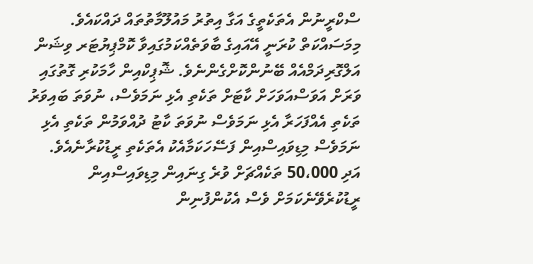ސްކްރީނުން އެތަކެތީގެ އަގާ އިތުރު މައުލޫމާތުތައް ދައްކައެވެ. މިމަސައްކަތް ކުރަނީ އޭއައިގެ ބާވަތެއްކަމުގައިވާ ކޮމްޕިޔުޓަރ ވިޝަން އަލްގޮރިދަމްއެއް ބޭނުންކޮށްގެންނެވެ. ޝޮޕިކްއިން ހާމަކުރި ގޮތުގައި ވަރަށް އަވަސްއަވަހަށް ކާޓަށް ތަކެތި އެޅި ނަމަވެސް، ނުވަތަ ބައިވަރު ތަކެތި އެއްފަހަރާ އެޅި ނަމަވެސް ނުވަތަ ކާޓު ދުއްވަމުން ތަކެތި އެޅި ނަމަވެސް މިޑިވައިސްއިން ފަސޭހަކަމާއެކު އެތަކެތި ރީޑުކުރާނެއެވެ. އަދި 50،000 ތަކެއްޗަށް ވުރެ ގިނައިން މިޑިވައިސްއިން ރީޑުކުރެވޭނެކަމަށް ވެސް އެކުންފުނިން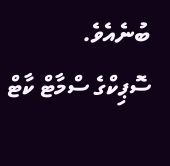ބުނެއެވެ.
ސޮޕިކްގެ ސްމާޓް ކާޓް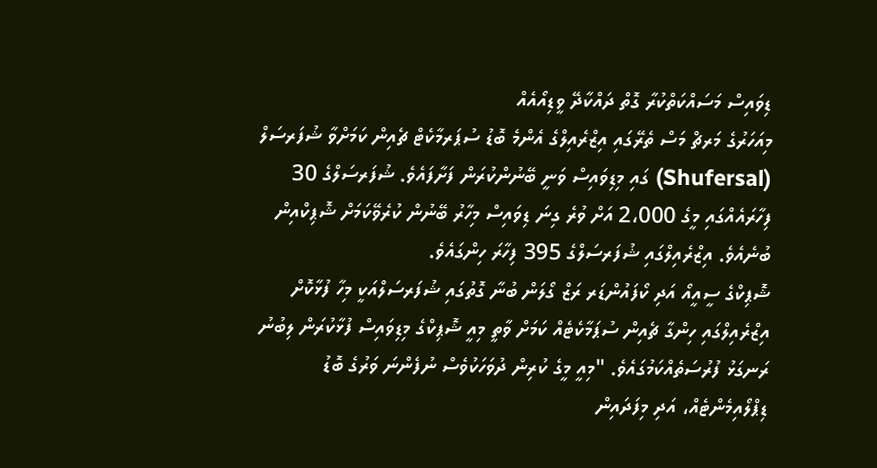ޑިވައިސް މަސައްކަތްކުރާ ގޮތް ދައްކާދޭ ވީޑިއޯއެއް
މިއަހަރުގެ މަރޗް މަސް ތެރޭގައި އިޒްރެއިލްގެ އެންމެ ބޮޑު ސުޕަރމާކެޓް ޗެއިން ކަމަށްވާ ޝުފަރސަލް (Shufersal) ގައި މިޑިވައިސް ވަނީ ބޭނުންކުރަން ފަށާފައެވެ. ޝުފަރސަލްގެ 30 ފިހާރައެއްގައި މީގެ 2،000 އަށް ވުރެ ގިނަ ޑިވައިސް މިހާރު ބޭނުން ކުރެވޭކަމަށް ޝޮޕިކްއިން ބުނެއެވެ. އިޒްރެއިލްގައި ޝުފަރސަލްގެ 395 ފިހާރަ ހިންގައެވެ.
ޝޮޕިކްގެ ސީއީއޯ އަދި ކޯފައުންޑަރ ރަޒް ގޯލަން ބުނާ ގޮތުގައި ޝުފަރސަލްއަކީ މިހާ ފުޅާކޮށް އިޒްރެއިލްގައި ހިންގާ ޗެއިން ސުޕަމާކެޓެއް ކަމަށް ވާތީ މިއީ ޝޮޕިކްގެ މިޑިވައިސް ފުޅާކުރަން ލިބުނު ރަނގަޅު ފުރުސަތެއްކަމުގައެވެ. "މިއީ މީގެ ކުރިން ދުވަހަކުވެސް ނުފެންނަ ވަރުގެ ބޮޑު ޑިޕްލޯއިމެންޓެއް، އަދި މިފަދައިން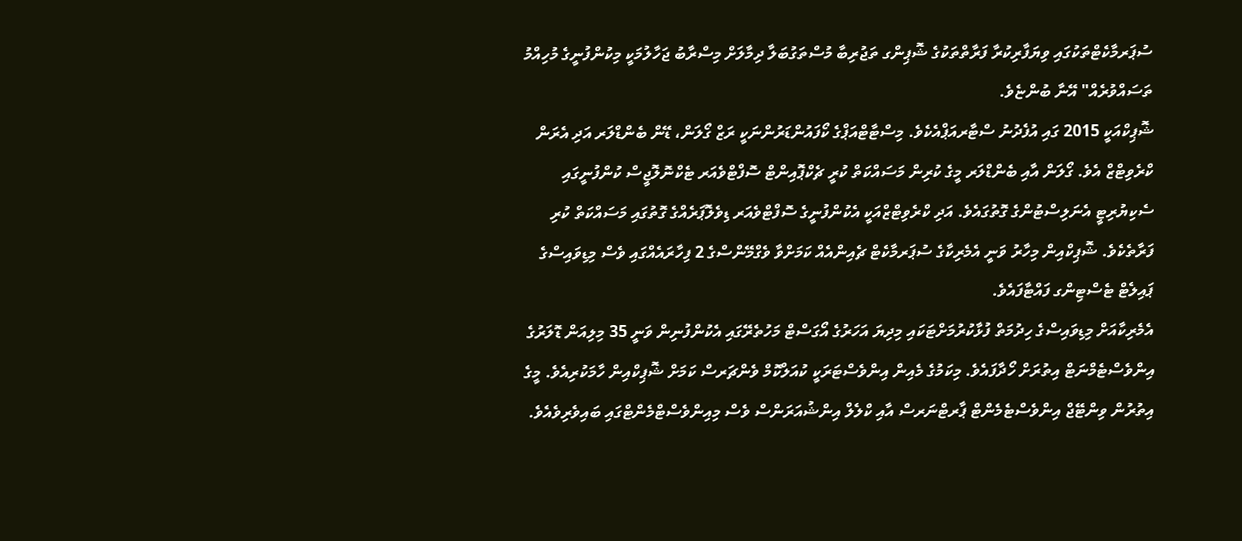ސުޕަރމާކެޓްތަކުގައި ވިޔަފާރިކުރާ ފަރާތްތަކުގެ ޝޮޕިންގ ތަޖުރިބާ މުސްތަގުބަލާ ދިމާލަށް މިސްރާބު ޖަހާލުމަކީ މިކުންފުނީގެ މުހިއްމު ތަސައްވުރެއް" އޭނާ ބުންޏެވެ.
ޝޮޕިކްއަކީ 2015 ގައި އުފެދުނު ސްޓާރއަޕްއެކެވެ. މިސްޓާޓްއަޕްގެ ކޯފައުންޑަރުންނަކީ ރަޒް ގޯލަން، ޑޭން ބެންޑްލަރ އަދި އެރަން ކްރެވިޓްޒް އެވެ. ގޯލަން އާއި ބެންޑްލަރ މީގެ ކުރިން މަސައްކަތް ކުރީ ޗެކްޕޮއިންޓް ސޮފްޓްވެއަރ ޓެކްނޮލޮޖީސް ކުންފުނީގައި ސެކިޔުރިޓީ އެނަލިސްޓުންގެ ގޮތުގައެވެ. އަދި ކްރެވިޓްޒްއަކީ އެކުންފުނީގެ ސޮފްޓްވެއަރ ޑިވެލޮޕަރެއްގެ ގޮތުގައި މަސައްކަތް ކުރި ފަރާތެކެވެ. ޝޮޕިކްއިން މިހާރު ވަނީ އެމެރިކާގެ ސުޕަރމާކެޓް ޗެއިންއެއް ކަމަށްވާ ވެގްމޭންސްގެ 2 ފިހާރައެއްގައި ވެސް މިޑިވައިސްގެ ޕައިލެޓް ޓެސްޓިންގ ފައްޓާފައެވެ.
އެމެރިކާއަށް މިޑިވައިސްގެ ހިދުމަތް ފުޅާކުރުމަށްޓަކައި މިދިޔަ އަހަރުގެ އޯގަސްޓް މަހުތެރޭގައި އެކުންފުނިން ވަނީ 35 މިލިއަން ޑޮލަރުގެ އިންވެސްޓެމްނަޓް އިތުރަށް ހޯދާފައެވެ. މިކަމުގެ މެއިން އިންވެސްޓަރަކީ ކުއަލްކޮމް ވެންޗަރސް ކަމަށް ޝޮޕިކްއިން ހާމަކުރިއެވެ. މީގެ އިތުރުން ވިންޓޭޖް އިންވެސްޓެމެންޓް ޕާރޓްނަރސް އާއި ކްލެލް އިންޝުއަރަންސް ވެސް މިއިންވެސްޓްމެންޓްގައި ބައިވެރިވެއެވެ.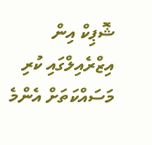ޝޮޕިކް އިން އިޒްރެއިލްގައި ކުރި މަސައްކަތަށް އެންމެ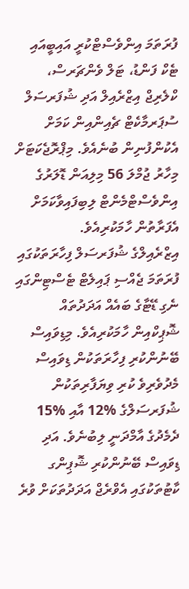ފުރަތަމަ އިންވެސްޓްކުރީ އައިބީއައި ޓެކް ފަންޑު، ޓަލް ވެންޗަރސް، ކްލެރިޖް އިޒްރެއިލް އަދި ޝުފަރސަލް ސުޕަރމާކެޓް ޗެއިންއިން ކަމަށް އެކުންފުނިން ބުނެއެވެ. މިޕްރޮޖެކަޓަށް މިހާރު ޖުމްލަ 56 މިލިއަން ޑޮލަރުގެ އިންވެސްޓްމެންޓް ލިބިފައިވާކަމަށް އެފަރާތުން ހާމަކުރިއެވެ.
އިޒްރެއިލްގެ ޝުފަރސަލް ފިހާރަތަކުގައި ފުރަތަމަ ޖެއްސި ޕައިލެޓް ޓެސްޓިންގައި ނެގި ޑޭޓާގެ ބައެއް އަދަދުތައް ޝޮޕިކްއިން ހާމަކުރިއެވެ. މިޑިވައިސް ބޭނުންކުރި ފިހާރަތަކުން ޑިވައިސް މެދުވެރިވެ ކުރި ވިޔަފާރިތަކުން ޝުފަރސަލްގެ %12 އާއި %15 ދެމެދުގެ އާމްދަނީ ލިބުނެވެ. އަދި ޑިވައިސް ބޭނުންކުރި ޝޮޕިންގ ކާޓުތަކުގައި އެވްރެޖް އަދަދުތަކަށް ވުރެ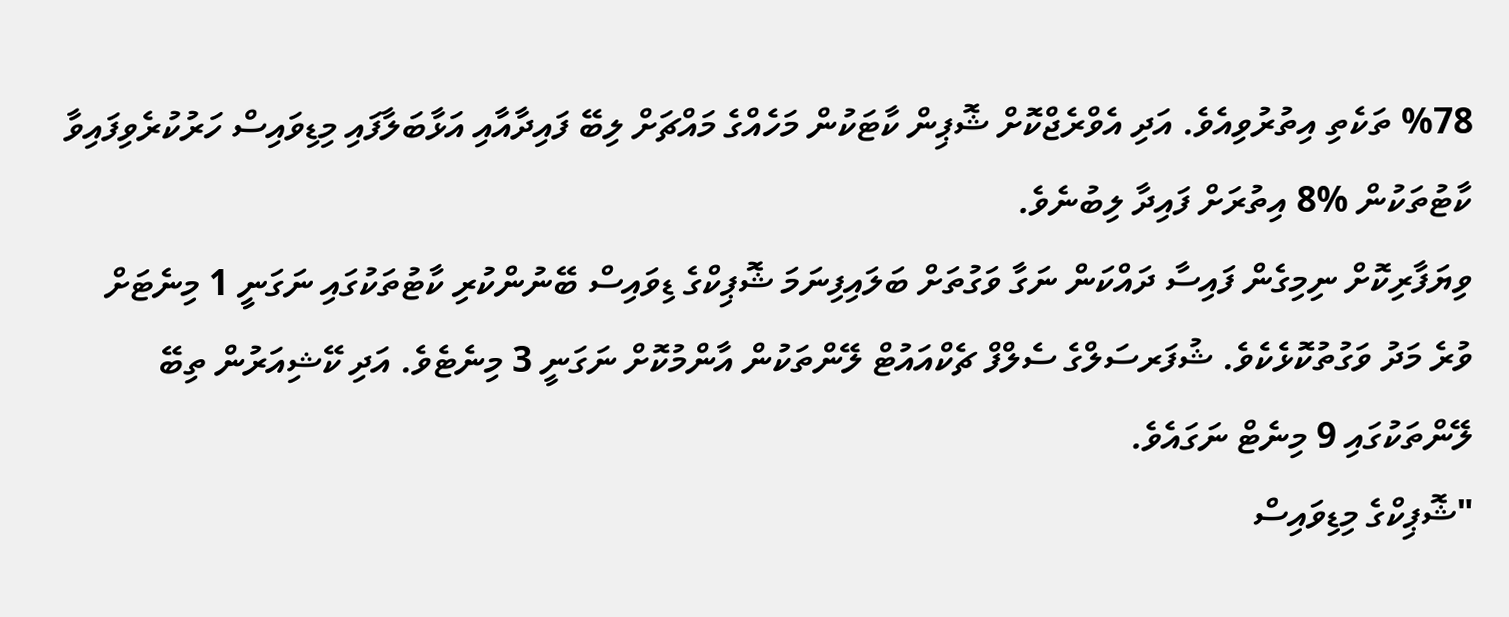%78 ތަކެތި އިތުރުވިއެވެ. އަދި އެވްރެޖްކޮށް ޝޮޕިން ކާޓަކުން މަހެއްގެ މައްޗަށް ލިބޭ ފައިދާއާއި އަޅާބަލާފައި މިޑިވައިސް ހަރުކުރެވިފައިވާ ކާޓުތަކުން %8 އިތުރަށް ފައިދާ ލިބުނެވެ.
ވިޔަފާރިކޮށް ނިމިގެން ފައިސާ ދައްކަން ނަގާ ވަގުތަށް ބަލައިފިނަމަ ޝޮޕިކްގެ ޑިވައިސް ބޭނުންކުރި ކާޓުތަކުގައި ނަގަނީ 1 މިނެޓަށް ވުރެ މަދު ވަގުތުކޮޅެކެވެ. ޝުފަރސަލްގެ ސެލްފް ޗެކްއައުޓް ލޭންތަކުން އާންމުކޮށް ނަގަނީ 3 މިނެޓެވެ. އަދި ކޭޝިއަރުން ތިބޭ ލޭންތަކުގައި 9 މިނެޓް ނަގައެވެ.
"ޝޮޕިކްގެ މިޑިވައިސް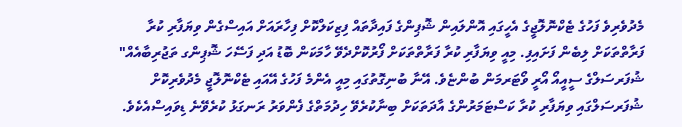މެދުވެރިވެ ފަހުގެ ޓެކްނޮލޮޖީގެ އެހީގައި އޮންލައިން ޝޮޕިންގެ ފައިދާތައް ފިޒިކަލްކޮށް ފިހާރައަށް އައިސްގެން ވިޔަފާރި ކުރާ ފަރާތްތަކަށް ލިބެން ފަށައިފި. މިއީ ވިޔަފާރި ކުރާ ފަރާތްތަކަށް ފޯރުކޮށްދެވޭ ހާމަކަން ބޮޑު އަދި ފަސޭހަ ޝޮޕިންގ ތަޖުރިބާއެއް" ޝުފަރސަލްގެ ސީއީއޯ އޯރީ ވޯޓަރމަން ބުންޏެވެ. އޭނާ ބުނިގޮތުގައި މިއީ އެންމެ ފަހުގެ އޭއައި ޓެކްނޮލޮޖީ މެދުވެރިކޮށް ޝުފަރސަލްގައި ވިޔަފާރި ކުރާ ކަސްޓަމަރުންގެ އާދަތަކަށް ބިނާކުރެވޭ ހިދުމަތްގެ ފެންވަރު ރަނގަޅު ކުރެވޭނެ ޑިވައިސްއެކެވެ.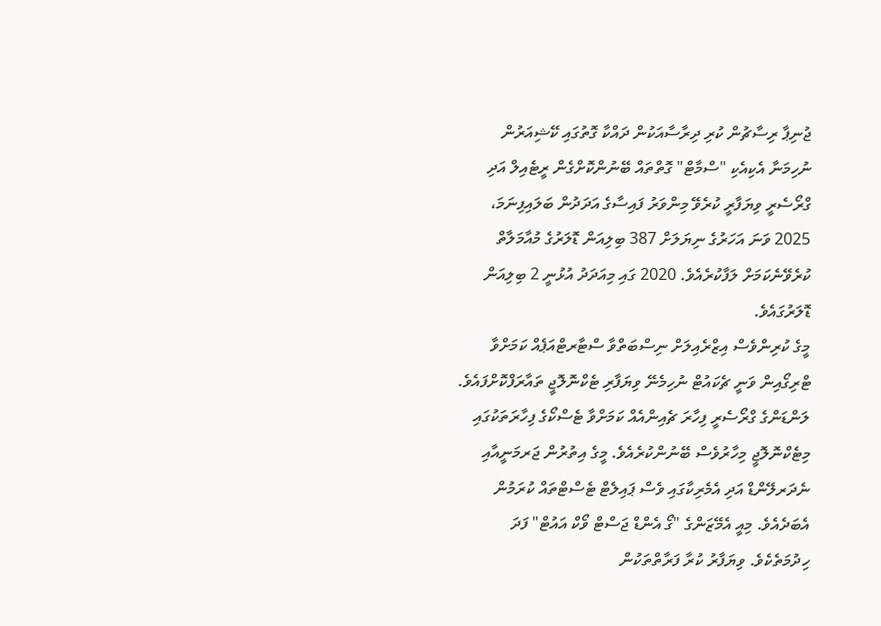ޖުނިޕާ ރިސާޗުން ކުރި ދިރާސާއަކުން ދައްކާ ގޮތުގައި ކޭޝިއަރުން ނުހިމަނާ އެކިއެކި "ސްމާޓް" ގޮތްތައް ބޭނުންކޮށްގެން ރީޓެއިލް އަދި ގްރޯސެރީ ވިޔަފާރީ ކުރެވޭ މިންވަރު ފައިސާގެ އަދަދުން ބަލައިފިނަމަ، 2025 ވަނަ އަހަރުގެ ނިޔަލަށް 387 ބިލިއަން ޑޮލަރުގެ މުއާމަލާތް ކުރެވޭނެކަމަށް ލަފާކުރެއެވެ. 2020 ގައި މިއަދަދު އުޅުނީ 2 ބިލިއަން ޑޮލަރުގައެވެ.
މީގެ ކުރިންވެސް އިޒްރެއިލަށް ނިސްބަތްވާ ސްޓާރޓްއަޕެއް ކަމަށްވާ ޓްރިގޯއިން ވަނީ ޗެކައުޓް ނުހިމެނޭ ވިޔަފާރި ޓެކްނޮލޮޖީ ތައާރަފްކޮށްފައެވެ. ލަންޑަންގެ ގްރޯސެރީ ފިހާރަ ޗެއިންއެއް ކަމަށްވާ ޓެސްކޯގެ ފިހާރަތަކުގައި މިޓެކްނޮލޮޖީ މިހާރުވެސް ބޭނުންކުރެއެވެ. މީގެ އިތުރުން ޖަރމަނީއާއި ނެދަރލޭންޑް އަދި އެމެރިކާގައި ވެސް ޕައިލެޓް ޓެސްޓްތައް ކުރަމުން އެބަދެއެވެ. މިއީ އެމޭޒަންގެ "ގޯ އެންޑް ޖަސްޓް ވޯކް އައުޓް" ފަދަ ހިދުމަތެކެވެ. ވިޔަފާރު ކުރާ ފަރާތްތަކުން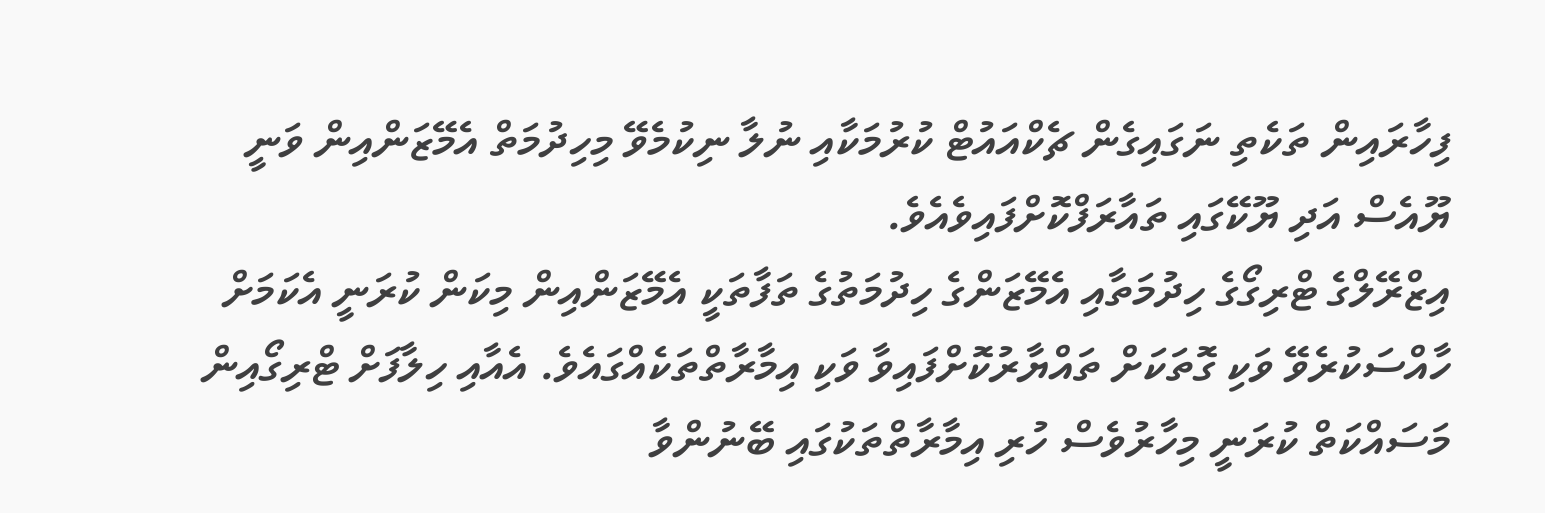ފިހާރައިން ތަކެތި ނަގައިގެން ޗެކްއައުޓް ކުރުމަކާއި ނުލާ ނިކުމެވޭ މިހިދުމަތް އެމޭޒަންއިން ވަނީ ޔޫއެސް އަދި ޔޫކޭގައި ތައާރަފްކޮށްފައިވެއެވެ.
އިޒްރޭލްގެ ޓްރިގޯގެ ހިދުމަތާއި އެމޭޒަންގެ ހިދުމަތުގެ ތަފާތަކީ އެމޭޒަންއިން މިކަން ކުރަނީ އެކަމަށް ހާއްސަކުރެވޭ ވަކި ގޮތަކަށް ތައްޔާރުކޮށްފައިވާ ވަކި އިމާރާތްތަކެއްގައެވެ. އެއާއި ހިލާފަށް ޓްރިގޯއިން މަސައްކަތް ކުރަނީ މިހާރުވެސް ހުރި އިމާރާތްތަކުގައި ބޭނުންވާ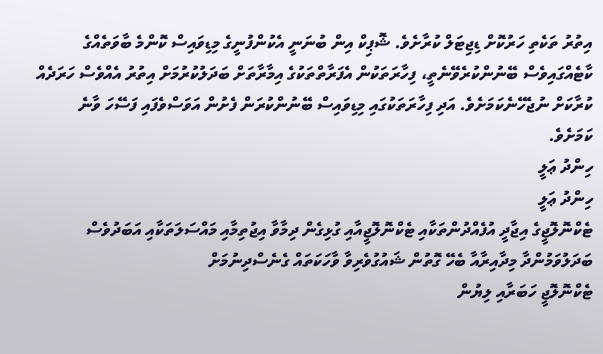އިތުރު ތަކެތި ހަރުކޮށް ޑިޖިޓަލް ކުރާށެވެ. ޝޮޕިކް އިން ބުނަނީ އެކުންފުނީގެ މިޑިވައިސް ކޮންމެ ބާވަތެއްގެ ކާޓެއްގައިވެސް ބޭނުންކުރެވޭނެތީ، ފިހާރަތަކުން އެފަރާތްތަކުގެ އިމާރާތަށް ބަދަލުކުރުމަށް އިތުރު އެއްވެސް ހަރަދެއް ކުރާކަށް ނުޖެހޭނެކަމަށެވެ. އަދި ފިހާރަތަކުގައި މިޑިވައިސް ބޭނުންކުރަން ފެށުން އަވަސްވެފައި ފަސޭހަ ވާނެ ކަމަށެވެ.
ހިންދު ޢަލީ
ހިންދު ޢަލީ
ޓެކްނޮލޮޖީގެ އިޖާދީ އުފެއްދުންތަކާއި ޓެކްނޮލޮޖީއާއި ގުޅިގެން ދިމާވާ އިޖުތިމާއި މައްސަލަތަކާއި އަބަދުވެސް ބަދަލުވަމުންދާ މިދާއިރާއާ ބެހޭ ގޮތުން ޝައުގުވެރިވާ ވާހަކަތައް ގެނެސްދިނުމަށް
ޓެކްނޮލޮޖީ ހަބަރާއި ލިޔުން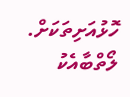ހޮޅުއަށިތަކަށް.
ލޯތްބާއެކު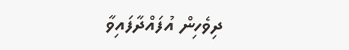ދިވެހިން އުފައްދާފައިވާ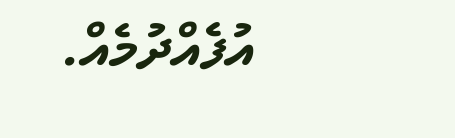އުފެއްދުމެއް.